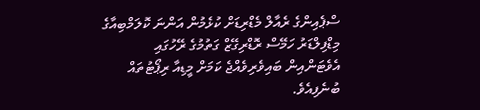ސްޕެއިންގެ ރެއާލް މެޑްރިޑަށް ކުޅެމުން އަންނަ ކޮލަމްބިއާގެ މިޑްފިލްޑަރު ހަމޭސް ރޮޑްރިގޭޒް ގަތުމުގެ ރޭހުގައި އެވެޓަންއިން ބައިވެރިވެއްޖެ ކަމަށް މީޑިއާ ރިޕޯޓުތައް ބުނެފިއެވެ.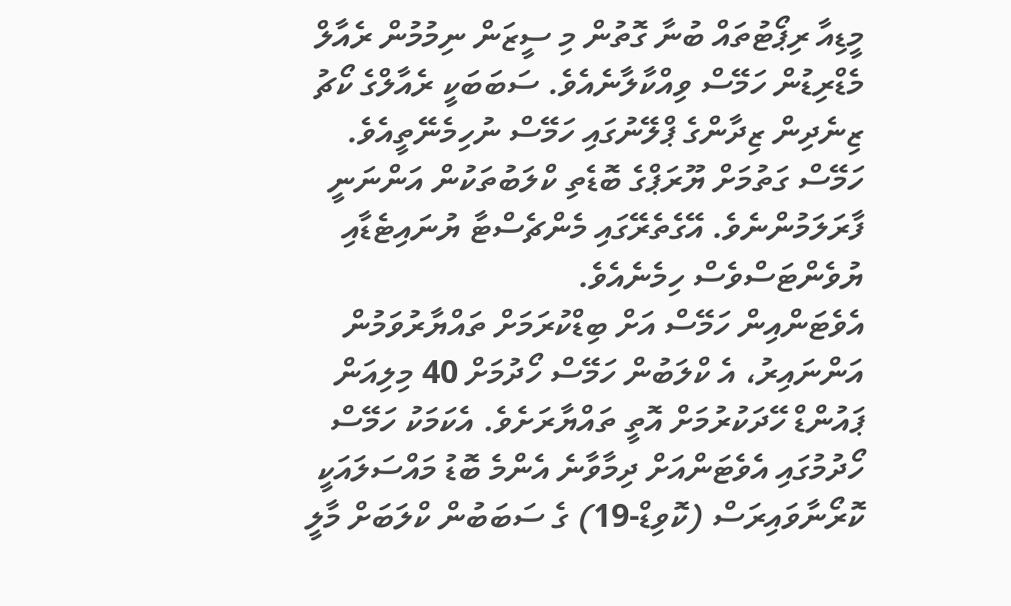މީޑިއާ ރިޕޯޓުތައް ބުނާ ގޮތުން މި ސީޒަން ނިމުމުން ރެއާލް މެޑްރިޑުން ހަމޭސް ވިއްކާލާނެއެވެ. ސަބަބަކީ ރެއާލްގެ ކޯޗު ޒިނެދިން ޒިދާންގެ ޕްލޭނުގައި ހަމޭސް ނުހިމެނޭތީއެވެ. ހަމޭސް ގަތުމަށް ޔޫރަޕްގެ ބޮޑެތި ކްލަބުތަކުން އަންނަނީ ފާރަލަމުންނެވެ. އޭގެތެރޭގައި މެންޗެސްޓާ ޔުނައިޓެޑާއި ޔުވެންޓަސްވެސް ހިމެނެއެވެ.
އެވެޓަންއިން ހަމޭސް އަށް ބިޑްކުރަމަށް ތައްޔާރުވަމުން އަންނައިރު، އެ ކްލަބުން ހަމޭސް ހޯދުމަށް 40 މިލިއަން ޕައުންޑް ހޭދަކުރުމަށް އޮތީ ތައްޔާރަށެވެ. އެކަމަކު ހަމޭސް ހޯދުމުގައި އެވެޓަންއަށް ދިމާވާނެ އެންމެ ބޮޑު މައްސަލައަކީ ކޮރޯނާވައިރަސް (ކޮވިޑް-19) ގެ ސަބަބުން ކްލަބަށް މާލީ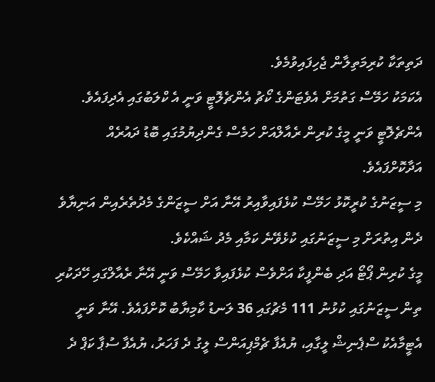ދަތިތަކާ ކުރިމަތިލާން ޖެހިފައިވުމެވެ.
އެކަމަކު ހަމޭސް ގަތުމަށް އެވެޓަންގެ ކޯޗު އެންޗެލޮޓީ ވަނީ އެ ކްލަބުގައި އެދިފައެވެ. އެންޗެލޮޓީ ވަނީ މީގެ ކުރިން ރެއާލްއަށް ހަމެސް ގެންދިޔުމުގައި ބޮޑު ދައުރެއް އަދާކޮށްފައެވެ.
މި ސީޒަނުގެ ކުރީކޮޅު ހަމޭސް ކުޅެފައިވާއިރު އޭނާ އަށް ސީޒަންގެ މެދުތެރެއިން އަނިޔާވެ ދެން އިތުރަށް މި ސީޒަނުގައި ކުޅެވޭނެ ކަމާއި މެދު ޝައްކެވެ.
މީގެ ކުރިން ޕޯޓޯ އަދި ބެންފީކާ އަށްވެސް ކުޅެފައިވާ ހަމޭސް ވަނީ އޭނާ ރެއާލްގައި ހޭދަކުރި ތިން ސީޒަނުގައި ކުޅުނު 111 މެޗުގައި 36 ލަނޑު ކާމިޔާބު ކޮށްފައެވެ. އޭނާ ވަނީ އެޓީމާއެކު ސްޕެނިޝް ލީގާއި، ޔުއެފާ ޗެމްޕިއަންސް ލީގު ދެ ފަހަރު، ޔުއެފާ ސުޕާ ކަޕް ދެ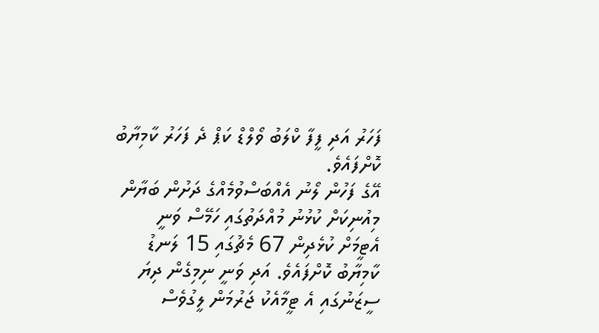ފަހަރު އަދި ފީފާ ކްލަބު ވޯލްޑް ކަޕް ދެ ފަހަރު ކާމިޔާބު ކޮށްފައެވެ.
އޭގެ ފަހުން ލޯނު އެއްބަސްވުމެއްގެ ދަށުން ބަޔާން މިއުނިކަށް ކުޅުނު މުއްދަތުގައި ހަމޭސް ވަނީ އެޓީމަށް ކުޅެދިން 67 މެޗުގައި 15 ލަނޑު ކާމިޔާބު ކޮށްފައެވެ. އަދި ވަނީ ނިމިގެން ދިޔަ ސީޒަނުގައި އެ ޓީމާއެކު ޖަރުމަން ލީގުވެސް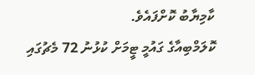ކާމިޔާބު ކޮށްފައެވެ.
ކޮލަމްބިއާގެ ގައުމީ ޓީމަށް ކުޅުނު 72 މެޗުގައި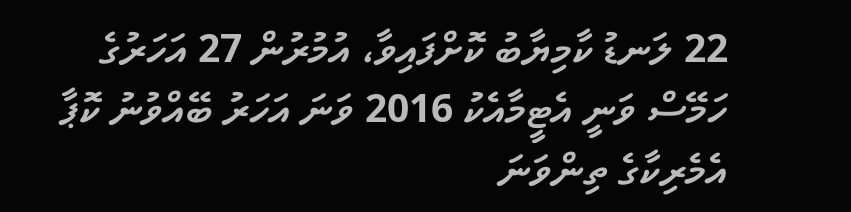22 ލަނޑު ކާމިޔާބު ކޮށްފައިވާ، އުމުރުން 27 އަހަރުގެ ހަމޭސް ވަނީ އެޓީމާއެކު 2016 ވަނަ އަހަރު ބޭއްވުނު ކޮޕާ އެމެރިކާގެ ތިންވަނަ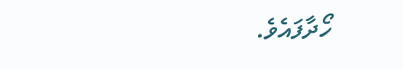ހޯދާފައެވެ.